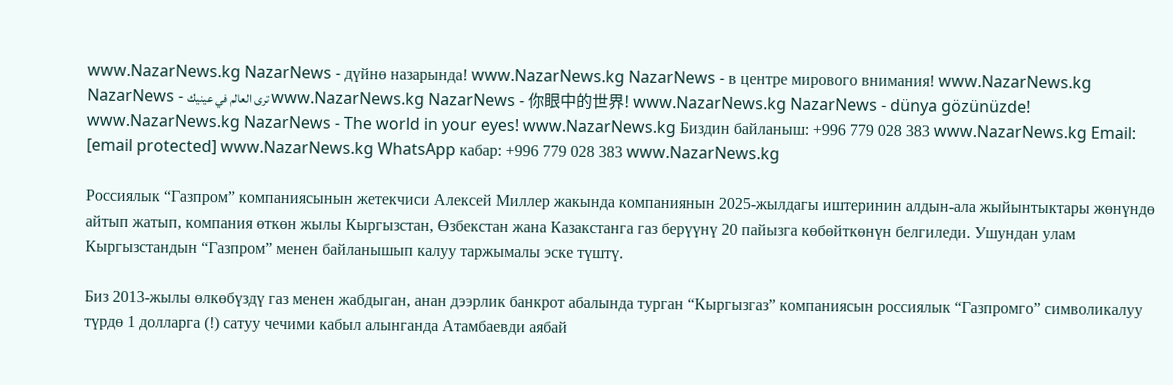www.NazarNews.kg NazarNews - дүйнө назарында! www.NazarNews.kg NazarNews - в центре мирового внимания! www.NazarNews.kg NazarNews - ترى العالم في عينيك www.NazarNews.kg NazarNews - 你眼中的世界! www.NazarNews.kg NazarNews - dünya gözünüzde! www.NazarNews.kg NazarNews - The world in your eyes! www.NazarNews.kg Биздин байланыш: +996 779 028 383 www.NazarNews.kg Email: [email protected] www.NazarNews.kg WhatsApp кабар: +996 779 028 383 www.NazarNews.kg

Россиялык “Газпром” компаниясынын жетекчиси Алексей Миллер жакында компаниянын 2025-жылдагы иштеринин алдын-ала жыйынтыктары жөнүндө айтып жатып, компания өткөн жылы Кыргызстан, Өзбекстан жана Казакстанга газ берүүнү 20 пайызга көбөйткөнүн белгиледи. Ушундан улам Кыргызстандын “Газпром” менен байланышып калуу таржымалы эске түштү.

Биз 2013-жылы өлкөбүздү газ менен жабдыган, анан дээрлик банкрот абалында турган “Кыргызгаз” компаниясын россиялык “Газпромго” символикалуу түрдө 1 долларга (!) сатуу чечими кабыл алынганда Атамбаевди аябай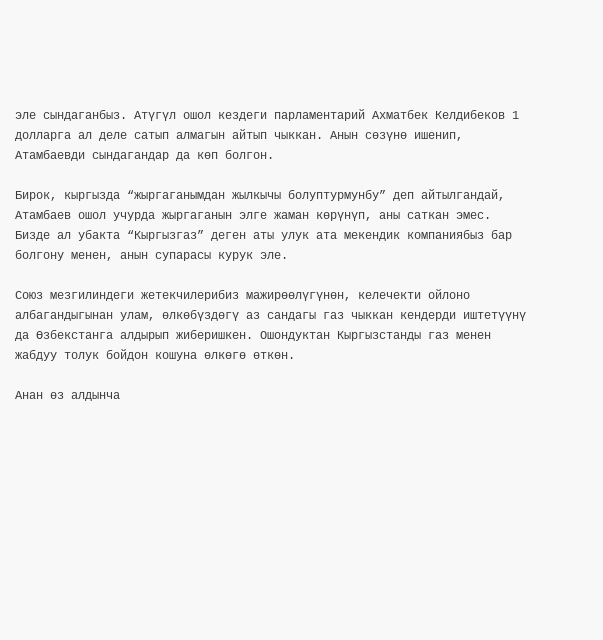эле сындаганбыз. Атүгүл ошол кездеги парламентарий Ахматбек Келдибеков 1 долларга ал деле сатып алмагын айтып чыккан. Анын сөзүнө ишенип, Атамбаевди сындагандар да көп болгон.

Бирок, кыргызда “жыргаганымдан жылкычы болуптурмунбу” деп айтылгандай, Атамбаев ошол учурда жыргаганын элге жаман көрүнүп, аны саткан эмес. Бизде ал убакта “Кыргызгаз” деген аты улук ата мекендик компаниябыз бар болгону менен, анын супарасы курук эле.

Союз мезгилиндеги жетекчилерибиз мажирөөлүгүнөн, келечекти ойлоно албагандыгынан улам, өлкөбүздөгү аз сандагы газ чыккан кендерди иштетүүнү да Өзбекстанга алдырып жиберишкен. Ошондуктан Кыргызстанды газ менен жабдуу толук бойдон кошуна өлкөгө өткөн.

Анан өз алдынча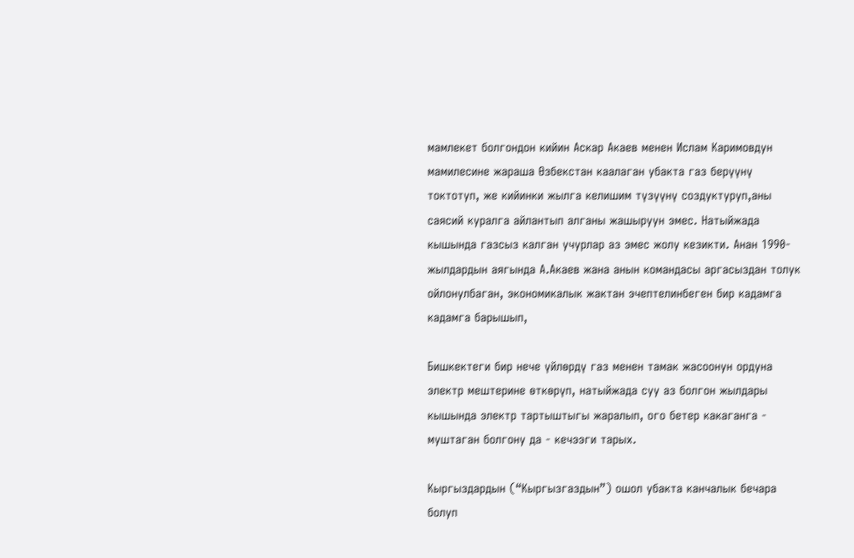мамлекет болгондон кийин Аскар Акаев менен Ислам Каримовдун мамилесине жараша Өзбекстан каалаган убакта газ берүүнү токтотуп, же кийинки жылга келишим түзүүнү создуктуруп,аны  саясий куралга айлантып алганы жашыруун эмес. Натыйжада кышында газсыз калган учурлар аз эмес жолу кезикти. Анан 1990-жылдардын аягында А.Акаев жана анын командасы аргасыздан толук ойлонулбаган, экономикалык жактан эчептелинбеген бир кадамга кадамга барышып,

Бишкектеги бир нече үйлөрдү газ менен тамак жасоонун ордуна электр мештерине өткөрүп, натыйжада суу аз болгон жылдары кышында электр тартыштыгы жаралып, ого бетер какаганга - муштаган болгону да - кечээги тарых.

Кыргыздардын (“Кыргызгаздын”) ошол убакта канчалык бечара болуп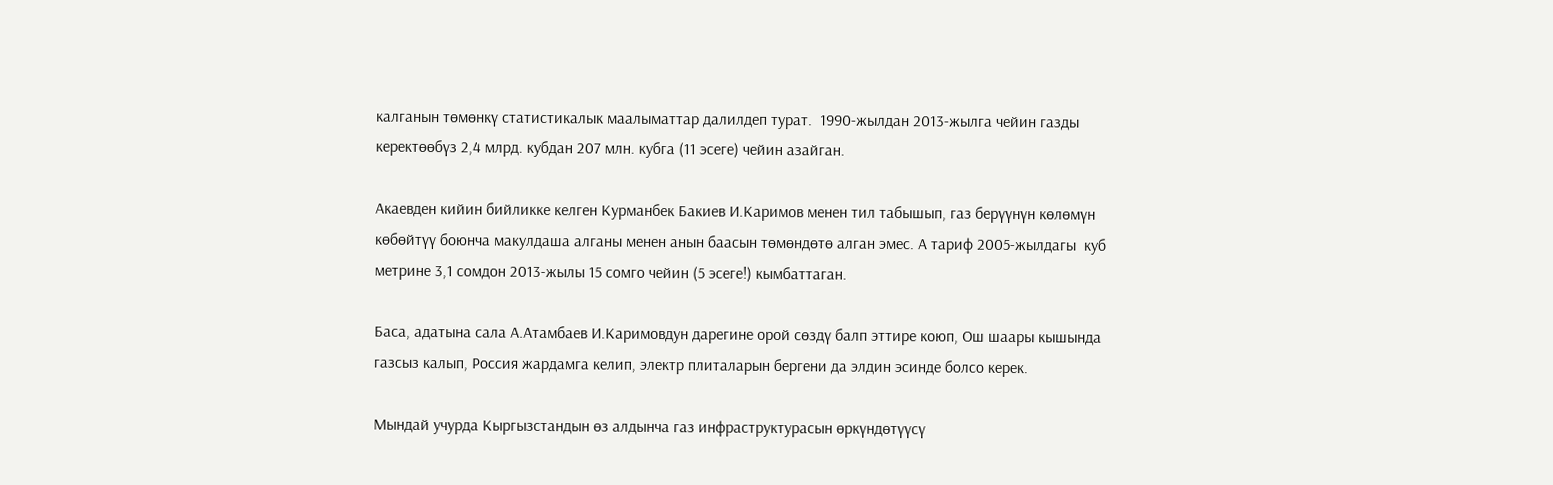калганын төмөнкү статистикалык маалыматтар далилдеп турат.  1990-жылдан 2013-жылга чейин газды керектөөбүз 2,4 млрд. кубдан 207 млн. кубга (11 эсеге) чейин азайган.

Акаевден кийин бийликке келген Курманбек Бакиев И.Каримов менен тил табышып, газ берүүнүн көлөмүн көбөйтүү боюнча макулдаша алганы менен анын баасын төмөндөтө алган эмес. А тариф 2005-жылдагы  куб метрине 3,1 сомдон 2013-жылы 15 сомго чейин (5 эсеге!) кымбаттаган.

Баса, адатына сала А.Атамбаев И.Каримовдун дарегине орой сөздү балп эттире коюп, Ош шаары кышында газсыз калып, Россия жардамга келип, электр плиталарын бергени да элдин эсинде болсо керек.

Мындай учурда Кыргызстандын өз алдынча газ инфраструктурасын өркүндөтүүсү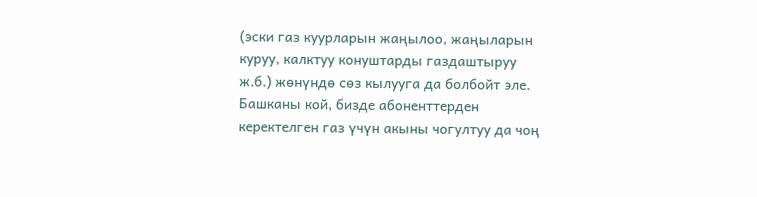(эски газ куурларын жаңылоо, жаңыларын куруу, калктуу конуштарды газдаштыруу ж.б.) жөнүндө сөз кылууга да болбойт эле. Башканы кой, бизде абоненттерден керектелген газ үчүн акыны чогултуу да чоң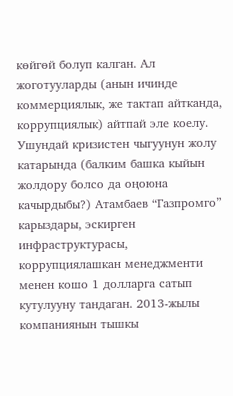көйгөй болуп калган. Ал жоготууларды (анын ичинде коммерциялык, же тактап айтканда, коррупциялык) айтпай эле коелу.
Ушундай кризистен чыгуунун жолу катарында (балким башка кыйын жолдору болсо да оңоюна качырдыбы?) Атамбаев “Газпромго” карыздары, эскирген инфраструктурасы, коррупциялашкан менеджменти менен кошо 1 долларга сатып кутулууну тандаган. 2013-жылы компаниянын тышкы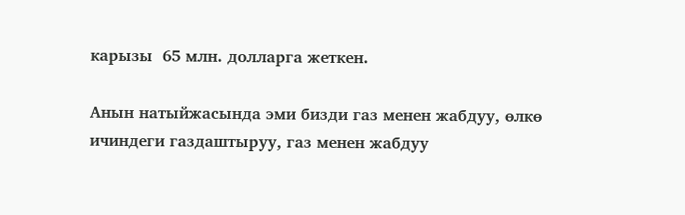карызы  65 млн. долларга жеткен.

Анын натыйжасында эми бизди газ менен жабдуу, өлкө ичиндеги газдаштыруу, газ менен жабдуу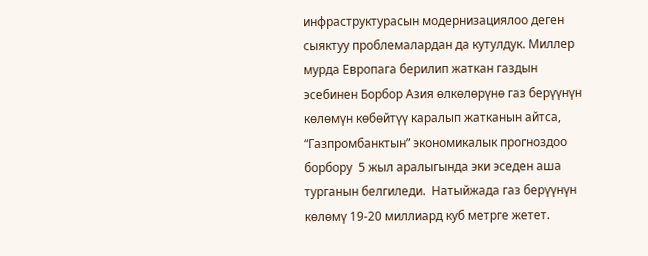инфраструктурасын модернизациялоо деген сыяктуу проблемалардан да кутулдук. Миллер мурда Европага берилип жаткан газдын эсебинен Борбор Азия өлкөлөрүнө газ берүүнүн көлөмүн көбөйтүү каралып жатканын айтса, “Газпромбанктын” экономикалык прогноздоо борбору  5 жыл аралыгында эки эседен аша турганын белгиледи.  Натыйжада газ берүүнүн көлөмү 19-20 миллиард куб метрге жетет.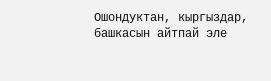Ошондуктан, кыргыздар, башкасын айтпай эле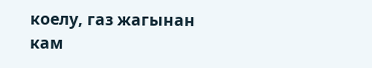коелу, газ жагынан кам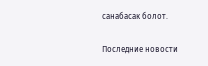санабасак болот.

Последние новости